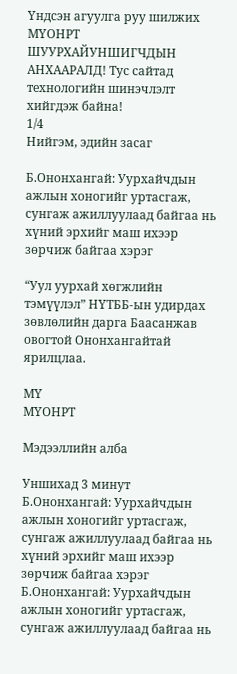Үндсэн агуулга руу шилжих
МҮОНРТ
ШУУРХАЙУНШИГЧДЫН АНХААРАЛД! Тус сайтад технологийн шинэчлэлт хийгдэж байна!
1/4
Нийгэм, эдийн засаг

Б.Ононхангай: Уурхайчдын ажлын хоногийг уртасгаж, сунгаж ажиллуулаад байгаа нь хүний эрхийг маш ихээр зөрчиж байгаа хэрэг

“Уул уурхай хөгжлийн тэмүүлэл” НҮТББ-ын удирдах зөвлөлийн дарга Баасанжав овогтой Ононхангайтай ярилцлаа.

МҮ
МҮОНРТ

Мэдээллийн алба

Уншихад 3 минут
Б.Ононхангай: Уурхайчдын ажлын хоногийг уртасгаж, сунгаж ажиллуулаад байгаа нь хүний эрхийг маш ихээр зөрчиж байгаа хэрэг
Б.Ононхангай: Уурхайчдын ажлын хоногийг уртасгаж, сунгаж ажиллуулаад байгаа нь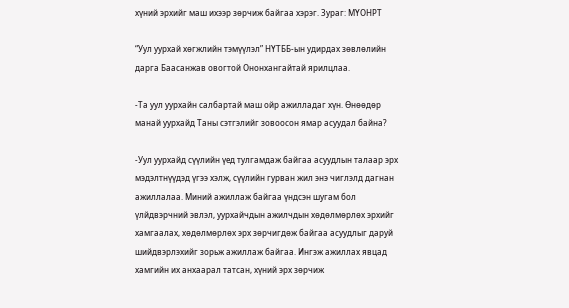хүний эрхийг маш ихээр зөрчиж байгаа хэрэг. Зураг: МҮОНРТ

“Уул уурхай хөгжлийн тэмүүлэл” НҮТББ-ын удирдах зөвлөлийн дарга Баасанжав овогтой Ононхангайтай ярилцлаа.

-Та уул уурхайн салбартай маш ойр ажилладаг хүн. Өнөөдөр манай уурхайд Таны сэтгэлийг зовоосон ямар асуудал байна?

-Уул уурхайд сүүлийн үед тулгамдаж байгаа асуудлын талаар эрх мэдэлтнүүдэд үгээ хэлж, сүүлийн гурван жил энэ чиглэлд дагнан ажиллалаа. Миний ажиллаж байгаа үндсэн шугам бол үлйдвэрчний эвлэл, уурхайчдын ажилчдын хөдөлмөрлөх эрхийг хамгаалах, хөдөлмөрлөх эрх зөрчигдөж байгаа асуудлыг даруй шийдвэрлэхийг зорьж ажиллаж байгаа. Ингэж ажиллах явцад хамгийн их анхаарал татсан, хүний эрх зөрчиж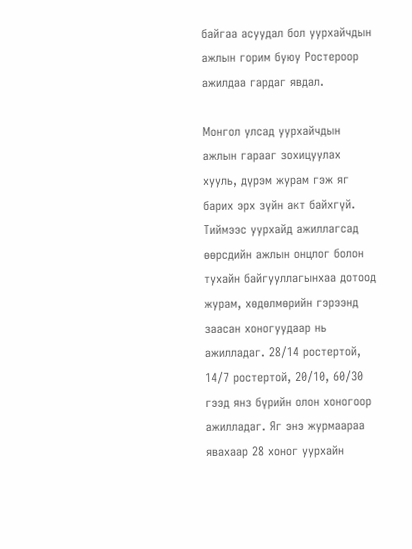байгаа асуудал бол уурхайчдын ажлын горим буюу Ростероор ажилдаа гардаг явдал.

Монгол улсад уурхайчдын ажлын гарааг зохицуулах хууль, дүрэм журам гэж яг барих эрх зүйн акт байхгүй. Тиймээс уурхайд ажиллагсад өөрсдийн ажлын онцлог болон тухайн байгууллагынхаа дотоод журам, хөдөлмөрийн гэрээнд заасан хоногуудаар нь ажилладаг. 28/14 ростертой, 14/7 ростертой, 20/10, 60/30 гээд янз бүрийн олон хоногоор ажилладаг. Яг энэ журмаараа явахаар 28 хоног уурхайн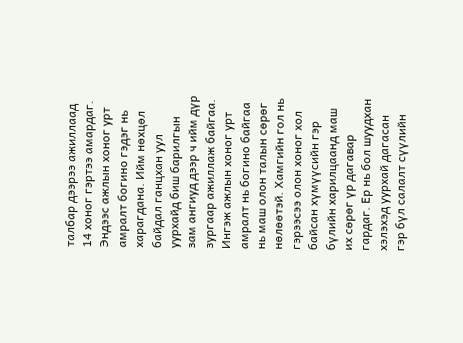талбар дээрээ ажиллаад 14 хоног гэртээ амардаг. Эндээс ажлын хоног урт амралт богино гэдэг нь харагдана. Ийм нөхцөл байдал ганцхан уул уурхайд биш барилгын зам ангиуд дээр ч ийм дүр зургаар ажиллаж байгаа. Ингэж ажлын хоног урт амралт нь богино байгаа нь маш олон талын сөрөг нөлөөтэй. Хамгийн гол нь гэрээсээ олон хоног хол байсан хүмүүсийн гэр бүлийн харилцаанд маш их сөрөг үр дагавар гардаг. Ер нь бол шуудхан хэлэхэд уурхай дагасан гэр бүл салалт сүүлийн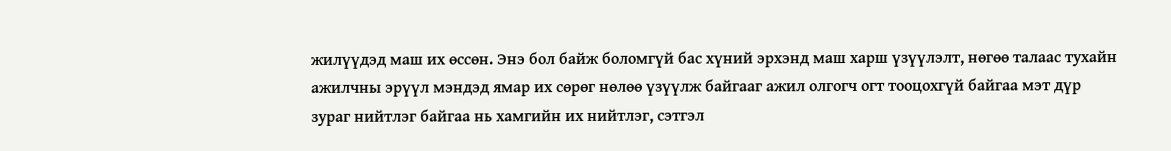жилүүдэд маш их өссөн. Энэ бол байж боломгүй бас хүний эрхэнд маш харш үзүүлэлт, нөгөө талаас тухайн ажилчны эрүүл мэндэд ямар их сөрөг нөлөө үзүүлж байгааг ажил олгогч огт тооцохгүй байгаа мэт дүр зураг нийтлэг байгаа нь хамгийн их нийтлэг, сэтгэл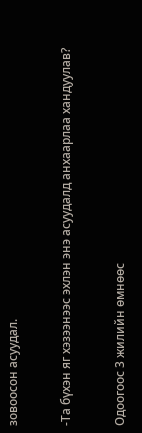зовоосон асуудал.

-Та бүхэн яг хэзээнээс эхлэн энэ асуудалд анхаарлаа хандуулав?

Одоогоос 3 жилийн өмнөөс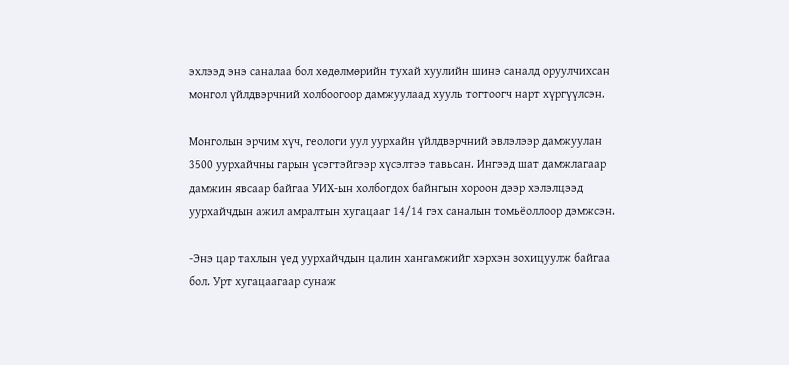эхлээд энэ саналаа бол хөдөлмөрийн тухай хуулийн шинэ саналд оруулчихсан монгол үйлдвэрчний холбоогоор дамжуулаад хууль тогтоогч нарт хүргүүлсэн.

Монголын эрчим хүч, геологи уул уурхайн үйлдвэрчний эвлэлээр дамжуулан 3500 уурхайчны гарын үсэгтэйгээр хүсэлтээ тавьсан. Ингээд шат дамжлагаар дамжин явсаар байгаа УИХ-ын холбогдох байнгын хороон дээр хэлэлцээд уурхайчдын ажил амралтын хугацааг 14/14 гэх саналын томьёоллоор дэмжсэн.

-Энэ цар тахлын үед уурхайчдын цалин хангамжийг хэрхэн зохицуулж байгаа бол. Урт хугацаагаар сунаж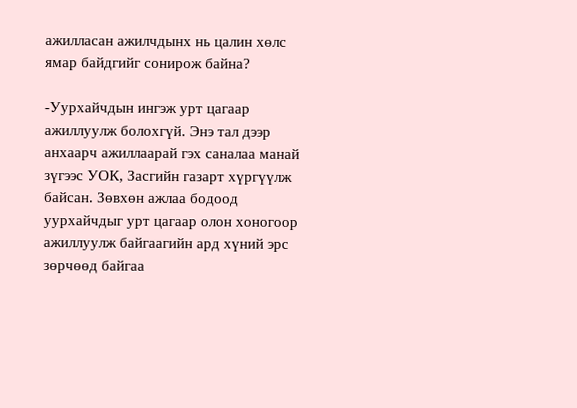ажилласан ажилчдынх нь цалин хөлс ямар байдгийг сонирож байна?

-Уурхайчдын ингэж урт цагаар ажиллуулж болохгүй. Энэ тал дээр анхаарч ажиллаарай гэх саналаа манай зүгээс УОК, Засгийн газарт хүргүүлж байсан. Зөвхөн ажлаа бодоод уурхайчдыг урт цагаар олон хоногоор ажиллуулж байгаагийн ард хүний эрс зөрчөөд байгаа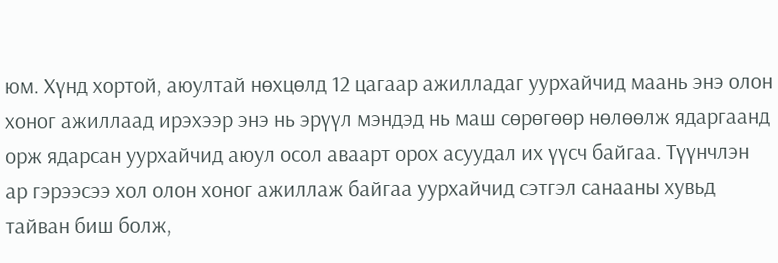юм. Хүнд хортой, аюултай нөхцөлд 12 цагаар ажилладаг уурхайчид маань энэ олон хоног ажиллаад ирэхээр энэ нь эрүүл мэндэд нь маш сөрөгөөр нөлөөлж ядаргаанд орж ядарсан уурхайчид аюул осол аваарт орох асуудал их үүсч байгаа. Түүнчлэн ар гэрээсээ хол олон хоног ажиллаж байгаа уурхайчид сэтгэл санааны хувьд тайван биш болж,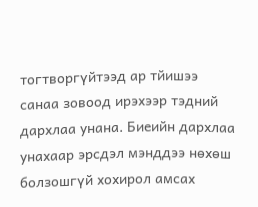тогтворгүйтээд ар тйишээ санаа зовоод ирэхээр тэдний дархлаа унана. Биеийн дархлаа унахаар эрсдэл мэнддээ нөхөш болзошгүй хохирол амсах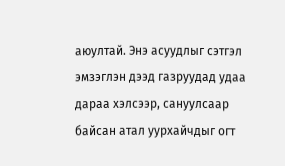аюултай. Энэ асуудлыг сэтгэл эмзэглэн дээд газруудад удаа дараа хэлсээр, сануулсаар байсан атал уурхайчдыг огт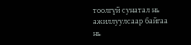тоолгүй сунатал нь ажиллуулсаар байгаа нь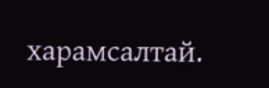харамсалтай.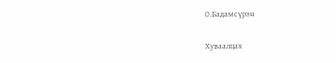О.Бадамсүрэн

Хуваалцах